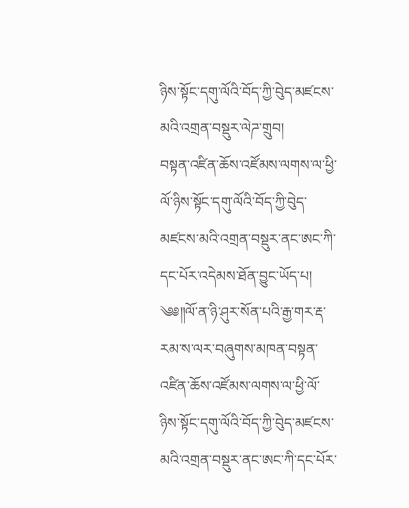ཉིས་སྟོང་དགུ་ལོའི་བོད་ཀྱི་བེུད་མཛངས་མའི་འགྲན་བསྡུར་ལེཌ་གྲུབ།
བསྟན་འཛིན་ཆོས་འཛོམས་ལགས་ལ་ཕྱི་ལོ་ཉིས་སྟོང་དགུ་ལོའི་བོད་ཀྱི་བེུད་མཛངས་མའི་འགྲན་བསྡུར་ནང་ཨང་ཀི་དང་པོར་འདེམས་ཐོན་བྱུང་ཡོད་པ།
༄༅༎ལོ་ན་ཉི་ཤུར་སོན་པའི་རྒྱ་གར་རྡ་རམ་ས་ལར་བཞུགས་མཁན་བསྟན་འཛིན་ཆོས་འཛོམས་ལགས་ལ་ཕྱི་ལོ་ཉིས་སྟོང་དགུ་ལོའི་བོད་ཀྱི་བེུད་མཛངས་མའི་འགྲན་བསྡུར་ནང་ཨང་ཀི་དང་པོར་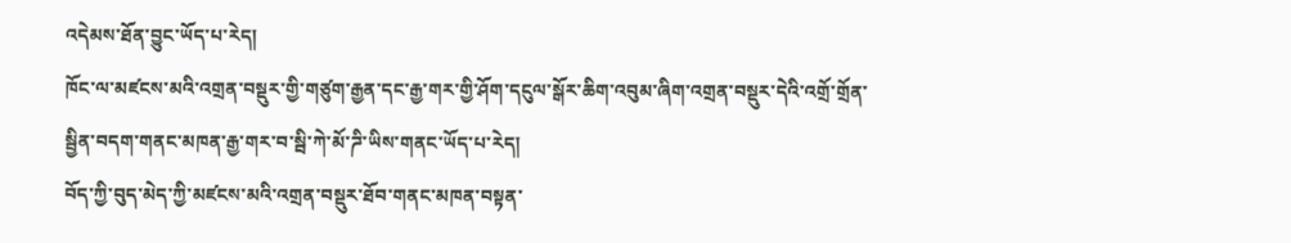འདེམས་ཐོན་བྱུང་ཡོད་པ་རེད།
ཁོང་ལ་མཛངས་མའི་འགྲན་བསྡུར་གྱི་གཙུག་རྒྱན་དང་རྒྱ་གར་གྱི་ཤོག་དངུལ་སྒོར་ཆིག་འབུམ་ཞིག་འགྲན་བསྡུར་དེའི་འགྲོ་གྲོན་སྦྱིན་བདག་གནང་མཁན་རྒྱ་གར་བ་སྦི་ཀེ་མོ་ཌི་ཡིས་གནང་ཡོད་པ་རེད།
བོད་ཀྱི་བུད་མེད་ཀྱི་མཛངས་མའི་འགྲན་བསྡུར་ཐོབ་གནང་མཁན་བསྟན་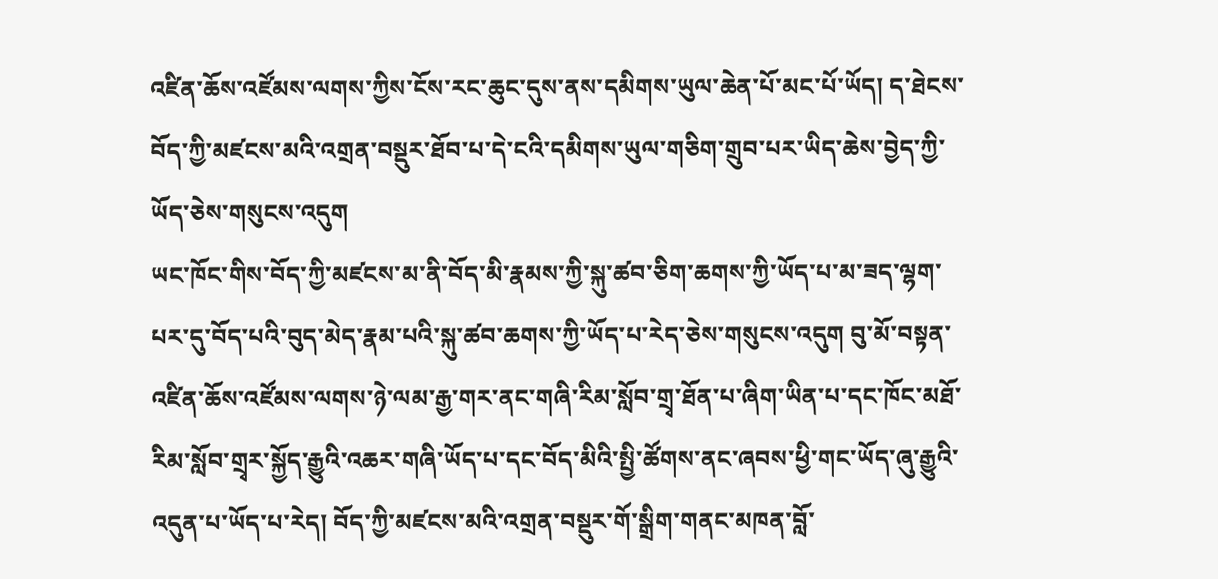འཛིན་ཆོས་འཛོམས་ལགས་ཀྱིས་ངོས་རང་ཆུང་དུས་ནས་དམིགས་ཡུལ་ཆེན་པོ་མང་པོ་ཡོད། ད་ཐེངས་བོད་ཀྱི་མཛངས་མའི་འགྲན་བསྡུར་ཐོབ་པ་དེ་ངའི་དམིགས་ཡུལ་གཅིག་གྲུབ་པར་ཡིད་ཆེས་བྱེད་ཀྱི་ཡོད་ཅེས་གསུངས་འདུག
ཡང་ཁོང་གིས་བོད་ཀྱི་མཛངས་མ་ནི་བོད་མི་རྣམས་ཀྱི་སྐུ་ཚབ་ཅིག་ཆགས་ཀྱི་ཡོད་པ་མ་ཟད་ལྷག་པར་དུ་བོད་པའི་བུད་མེད་རྣམ་པའི་སྐུ་ཚབ་ཆགས་ཀྱི་ཡོད་པ་རེད་ཅེས་གསུངས་འདུག བུ་མོ་བསྟན་འཛིན་ཆོས་འཛོམས་ལགས་ཉེ་ལམ་རྒྱ་གར་ནང་གཞི་རིམ་སློབ་གྲྭ་ཐོན་པ་ཞིག་ཡིན་པ་དང་ཁོང་མཐོ་རིམ་སློབ་གྲྭར་སྐྱོད་རྒྱུའི་འཆར་གཞི་ཡོད་པ་དང་བོད་མིའི་སྤྱི་ཚོགས་ནང་ཞབས་ཕྱི་གང་ཡོད་ཞུ་རྒྱུའི་འདུན་པ་ཡོད་པ་རེད། བོད་ཀྱི་མཛངས་མའི་འགྲན་བསྡུར་གོ་སྒྲིག་གནང་མཁན་བློ་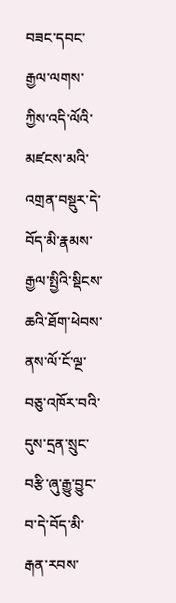བཟང་དབང་རྒྱལ་ལགས་ཀྱིས་འདི་ལོའི་མཛངས་མའི་འགྲན་བསྡུར་དེ་བོད་མི་རྣམས་རྒྱལ་སྤྱིའི་སྡིངས་ཆའི་ཐོག་ཕེབས་ནས་ལོ་ངོ་ལྔ་བཅུ་འཁོར་བའི་དུས་དྲན་སྲུང་བརྩི་ཞུ་རྒྱུ་བྱུང་བ་དེ་བོད་མི་རྒན་རབས་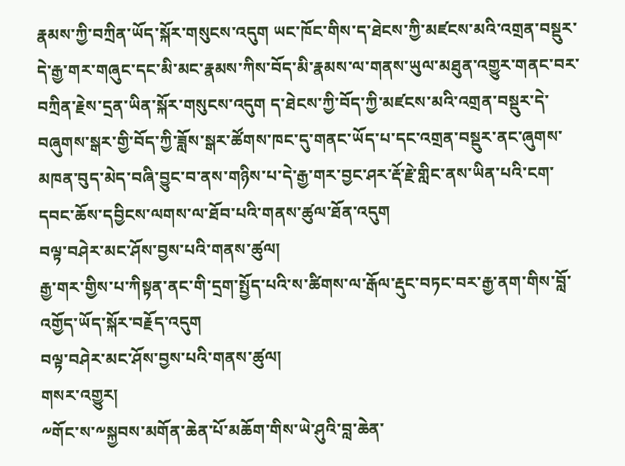རྣམས་ཀྱི་བཀྲིན་ཡོད་སྐོར་གསུངས་འདུག ཡང་ཁོང་གིས་ད་ཐེངས་ཀྱི་མཛངས་མའི་འགྲན་བསྡུར་དེ་རྒྱ་གར་གཞུང་དང་མི་མང་རྣམས་ཀིས་བོད་མི་རྣམས་ལ་གནས་ཡུལ་མཐུན་འགྱུར་གནང་བར་བཀྲིན་རྗེས་དྲན་ཡིན་སྐོར་གསུངས་འདུག ད་ཐེངས་ཀྱི་བོད་ཀྱི་མཛངས་མའི་འགྲན་བསྡུར་དེ་བཞུགས་སྒར་གྱི་བོད་ཀྱི་ཟློས་སྒར་ཚོགས་ཁང་དུ་གནང་ཡོད་པ་དང་འགྲན་བསྡུར་ནང་ཞུགས་མཁན་བུད་མེད་བཞི་བྱུང་བ་ནས་གཉིས་པ་དེ་རྒྱ་གར་བྱང་ཤར་རྡོ་རྗེ་གླིང་ནས་ཡིན་པའི་ངག་དབང་ཆོས་དབྱིངས་ལགས་ལ་ཐོབ་པའི་གནས་ཚུལ་ཐོན་འདུག
བལྟ་བཤེར་མང་ཤོས་བྱས་པའི་གནས་ཚུལ།
རྒྱ་གར་གྱིས་པ་ཀིསྟན་ནང་གི་དྲག་སྤྱོད་པའི་ས་ཚིགས་ལ་རྒོལ་རྡུང་བཏང་བར་རྒྱ་ནག་གིས་བློ་འགྱོད་ཡོད་སྐོར་བརྗོད་འདུག
བལྟ་བཤེར་མང་ཤོས་བྱས་པའི་གནས་ཚུལ།
གསར་འགྱུར།
༸གོང་ས་༸སྐྱབས་མགོན་ཆེན་པོ་མཆོག་གིས་ཡེ་ཤུའི་བླ་ཆེན་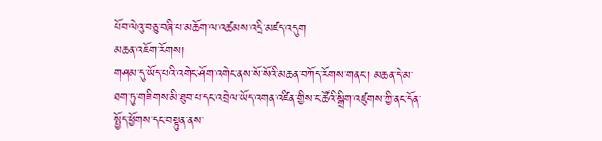པོབ་ལེའུ་བཅུ་བཞི་པ་མཆོག་ལ་འཚམས་འདྲི་མཛད་འདུག
མཆན་འཇོག་རོགས།
གཤམ་དུ་ཡོད་པའི་འགེང་ཤོག་འགེང་ནས་སོ་སོའི་མཆན་བཀོད་རོགས་གནང་། མཆན་དེ་མ་ཐག་ཏུ་གཟིགས་མི་ཐུབ་པ་དང་འབྲེལ་ཡོད་འགན་འཛིན་གྱིས་ང་ཚོའི་སྒྲིག་འཛུགས་ཀྱི་ནང་དོན་སྤྱོད་ཕྱོགས་དང་བསྟུན་ནས་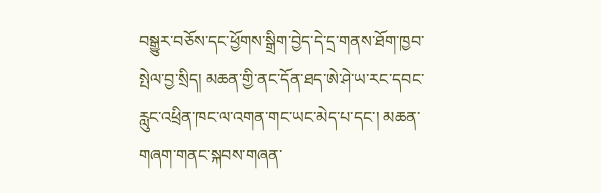བསྒྱུར་བཅོས་དང་ཕྱོགས་སྒྲིག་བྱེད་དེ་དྲ་གནས་ཐོག་ཁྱབ་སྤེལ་བྱ་སྲིད། མཆན་གྱི་ནང་དོན་ཐད་ཨེ་ཤེ་ཡ་རང་དབང་རླུང་འཕྲིན་ཁང་ལ་འགན་གང་ཡང་མེད་པ་དང་། མཆན་གཞག་གནང་སྐབས་གཞན་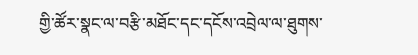གྱི་ཚོར་སྣང་ལ་བརྩི་མཐོང་དང་དངོས་འབྲེལ་ལ་ཐུགས་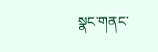སྣང་གནང་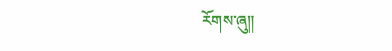རོགས་ཞུ༎